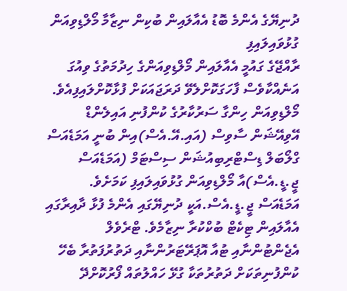ދުނިޔޭގެ އެންމެ ބޮޑު އެއާލައިން ބުކިން ނިޒާމާ މޯލްޑިވިއަން ގުޅުވައިލައިފި
ރާއްޖޭގެ ގައުމީ އެއާލައިން މޯލްޑިވިއަންގެ ހިދުމަތުގެ ވިއުގަ އަނެއްކާވެސް ފާހަގަކޮށްލެވޭ ދަރަޖައަކަށް ފުޅާކޮށްލައިފިއެވެ. މޯލްޑިވިއަން ހިންގާ ސަރުކާރުގެ ކުންފުނި އައިލެންޑް އޭވިއޭޝަން ސާވިސް (އައި.އޭ.އެސް)އިން ބުނީ އަމަޑެއަސް ގްލޯބަލް ޑިސްޓްރިބިއުޝަން ސިސްޓަމް (އަމަޑެއަސް ޖީ.ޑީ.އެސް)އާ މޯލްޑިވިއަން ގުޅުވައިލައިފި ކަމަށެވެ.
އަމަޑެއަސް ޖީ.ޑީ.އެސް.އަކީ ދުނިޔޭގައި އެންމެ ފުޅާ ދާއިރާގައި އެއާލައިން ޓިކެޓް ބުކްކުރާ ނިޒާމެވެ. ޓްރެވެލް އެޖެންޓުންނާއި ޓުއާ އޮޕަރޭޓަރުންނާއި ދަތުރުފަތުރާ ބެހޭ ކުންފުނިތަކަށް ދަތުރުތަކާ ގުޅޭ ހައްލުތައް ފޯރުކޮށްދޭ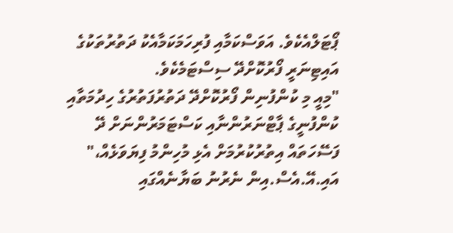ޕޯޓަލްއެކެވެ. އަވަސްކަމާއި ފުރިހަމަކަމާއެކު ދަތުރުތަކުގެ އައިޓިނަރީ ފޯރުކޮށްދޭ ސިސްޓަމެކެވެ.
"މިއީ މި ކުންފުނިން ފޯރުކޮށްދޭ ދަތުރުފަތުރުގެ ހިދުމަތާއި ކުންފުނީގެ ޕާޓްނަރުންނާއި ކަސްޓަމަރުންނަށް ދޭ ފަސޭހަތައް އިތުރުކުރުމަށް އެޅި މުހިންމު ފިޔަވަޅެއް،" އައި.އޭ.އެސް.އިން ނެރުނު ބަޔާނެއްގައި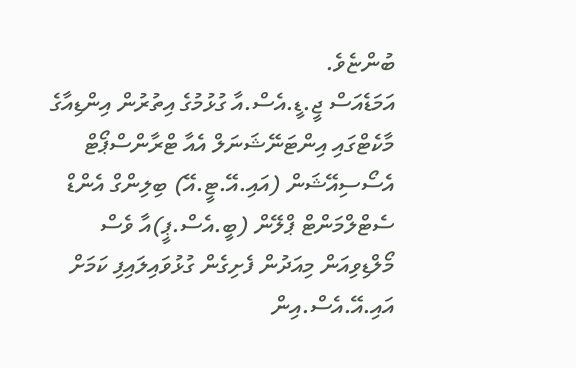ބުންޏެވެ.
އަމަޑެއަސް ޖީ.ޑީ.އެސް.އާ ގުޅުމުގެ އިތުރުން އިންޑިއާގެ މާކެޓްގައި އިންޓަނޭޝަނަލް އެއާ ޓްރާންސްޕޯޓް އެސޯސިއޭޝަން (އައި.އޭ.ޓީ.އޭ) ބިލިންގް އެންޑް ސެޓްލްމަންޓް ޕްލޭން (ބީ.އެސް.ޕީ)އާ ވެސް މޯލްޑިވިއަން މިއަދުން ފެށިގެން ގުޅުވައިލައިފި ކަމަށް އައި.އޭ.އެސް.އިން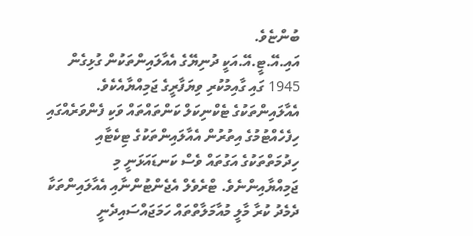ބުންޏެވެ.
އައި.އޭ.ޓީ.އޭ.އަކީ ދުނިޔޭގެ އެއާލައިންތަކުން ގުޅިގެން 1945 ގައި ގާއިމުކުރި ވިޔަފާރީގެ ޖަމިއްޔާއެކެވެ. އެއާލައިންތަކުގެ ޓެކްނިކަލް ކަންތައްތައް ވަކި ފެންވަރެއްގައި ހިފެހެއްޓުމުގެ އިތުރުން އެއާލައިންތަކުގެ ޓިކެޓާއި ހިދުމަތްތަކުގެ އަގުތައް ވެސް ކަނޑައަޅަނީ މި ޖަމިއްޔާއިންނެވެ. ޓްރެވެލް އެޖެންޓުންނާއި އެއާލައިންތަކާ ދެމެދު ކުރާ މާލީ މުއާމަލާތްތައް ހަމަޖައްސައިދެނީ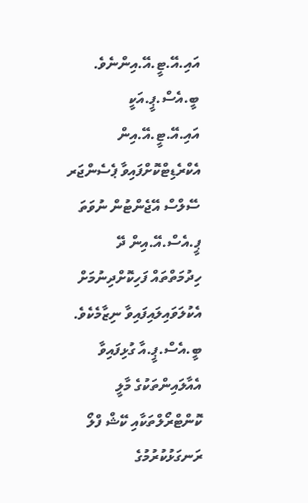އައި.އޭ.ޓީ.އޭ.އިންނެވެ.
ބީ.އެސް.ޕީ.އަކީ އައި.އޭ.ޓީ.އޭ.އިން އެކްރެޑިޓްކޮށްފައިވާ ޕެސެންޖަރ ސޭލްސް އޭޖެންޓުން ނުވަތަ ޕީ.އެސް.އޭ.އިން ދޭ ހިދުމަތްތައް ފަހިކޮށްދިނުމަށް އެކުލަވައިލައިފައިވާ ނިޒާމެކެވެ. ބީ.އެސް.ޕީ.އާ ގުޅިފައިވާ އެއާލައިންތަކުގެ މާލީ ކޮންޓްރޯލްތަކާއި ކޭޝް ފްލޯ ރަނގަޅުކުރުމުގެ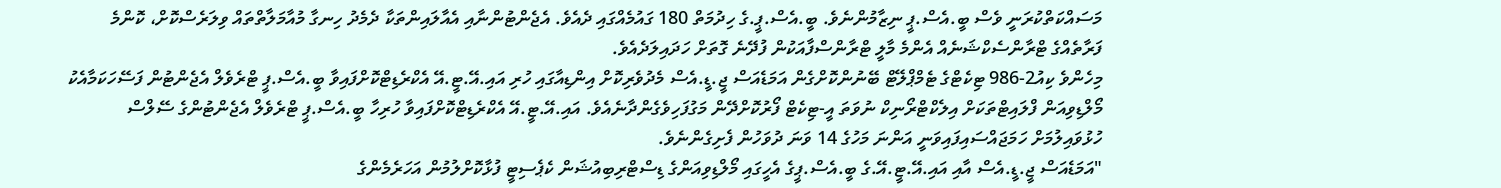މަސައްކަތްކުރަނީ ވެސް ބީ.އެސް.ޕީ ނިޒާމުންނެވެ. ބީ.އެސް.ޕީ.ގެ ހިދުމަތް 180 ގައުމެއްގައި ދެއެވެ. އެޖެންޓުންނާއި އެއާލައިންތަކާ ދެމެދު ހިނގާ މުއާމަލާތްތައް ވިލަރެސްކޮށް، ކޮންމެ ފަރާތެއްގެ ޓްރާންސެކްޝަނެއް އެންމެ މާލީ ޓްރާންސްފާއަކުން ފުދޭނެ ގޮތަށް ހަދައިލަދެއެވެ.
މިހެންވެ ކިއު2-986 ޓިކެޓްގެ ޓެމްޕްލޭޓް ބޭނުންކޮށްގެން އަމަޑެއަސް ޖީ.ޑީ.އެސް މެދުވެރިކޮށް އިންޑިއާގައި ހުރި އައި.އޭ.ޓީ.އޭ އެކްރެޑިޓްކޮށްފައިވާ ބީ.އެސް.ޕީ ޓްރެވެލް އެޖެންޓުން ފަސޭހަކަމާއެކު މޯލްޑިވިއަން ފްލައިޓްތަކަށް އިލެކްޓްރޯނިކް ނުވަތަ އީ-ޓިކެޓް ފޯރުކޮށްދޭން މަގުފަހިވެގެންދާނެއެވެ. އައި.އޭ.ޓީ.އޭ އެކްރެޑިޓްކޮށްފައިވާ ހުރިހާ ބީ.އެސް.ޕީ ޓްރެވެލް އެޖެންޓުންގެ ސޭލްސް ހުޅުވައިލުމަށް ހަމަޖައްސައިފައިވަނީ އަންނަ މަހުގެ 14 ވަނަ ދުވަހުން ފެށިގެންނެވެ.
"އަމަޑެއަސް ޖީ.ޑީ.އެސް އާއި އައި.އޭ.ޓީ.އޭ.ގެ ބީ.އެސް.ޕީގެ އެހީގައި މޯލްޑިވިއަންގެ ޑިސްޓްރިބިއުޝަން ކެޕެސިޓީ ފުޅާކޮށްލުމުން އަހަރެމެންގެ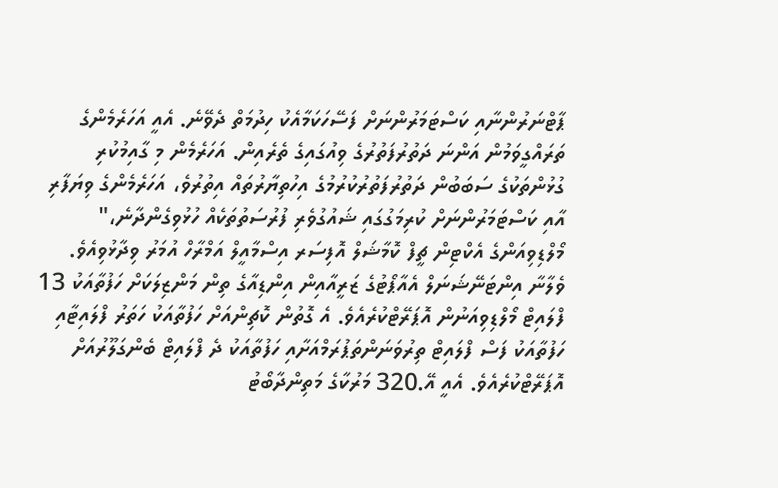ޕާޓްނަރުންނާއި ކަސްޓަމަރުންނަށް ފަސޭހަކަމާއެކު ހިދުމަތް ދެވޭނެ. އެއީ އަހަރެމެންގެ ތަރައްގީވަމުން އަންނަ ދަތުރުފަތުރުގެ ވިއުގައިގެ ތެރެއިން. އަހަރެމެން މި ގާއިމުކުރި ގުޅުންތަކުގެ ސަބަބުން ދަތުރުފަތުރުކުރުމުގެ އިހުތިޔާރުތައް އިތުރުވެ، އަހަރެމެންގެ ވިޔަފާރި އާއި ކަސްޓަމަރުންނަށް ކުރިމަގުގައި ޝައުގުވެރި ފުރުސަތުތަކެއް ހުޅުވިގެންދާނެ،" މޯލްޑިވިއަންގެ އެކްޓިން ޗީފް ކޮމާޝަލް އޮފިސަރ އިސްމާއީލް އަމްރާހް އުމަރު ވިދާޅުވިއެވެ.
ވެލާނާ އިންޓަނޭޝަނަލް އެއާޕޯޓުގެ ޒަރީއާއިން އިންޑިއާގެ ތިން މަންޒިލަކަށް ހަފުތާއަކު 13 ފްލައިޓް މޯލްޑިވިއަނުން އޮޕަރޭޓްކުރެއެވެ. އެ ގޮތުން ކޮޗިންއަށް ހަފުތާއަކު ހަތަރު ފްލައިޓާއި ހަފުތާއަކު ފަސް ފްލައިޓް ތިރުވަނަންތަޕުރަމްއަށާއި ހަފުތާއަކު ދެ ފްލައިޓް ބެންގަލޫރުއަށް އޮޕަރޭޓްކުރެއެވެ. އެއީ އޭ.320 މަރުކާގެ މަތިންދާބޯޓު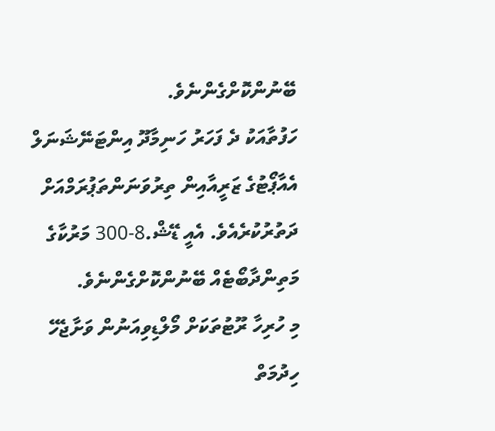ބޭނުންކޮށްގެންނެވެ.
ހަފުތާއަކު ދެ ފަހަރު ހަނިމާދޫ އިންޓަނޭޝަނަލް އެއާޕޯޓުގެ ޒަރީއާއިން ތިރުވަނަންތަޕުރަމްއަށް ދަތުރުކުރެއެވެ. އެއީ ޑޭޝް.8-300 މަރުކާގެ މަތިންދާބޯޓެއް ބޭނުންކޮށްގެންނެވެ.
މި ހުރިހާ ރޫޓުތަކަށް މޯލްޑިވިއަނުން ވަށާޖެހޭ ހިދުމަތް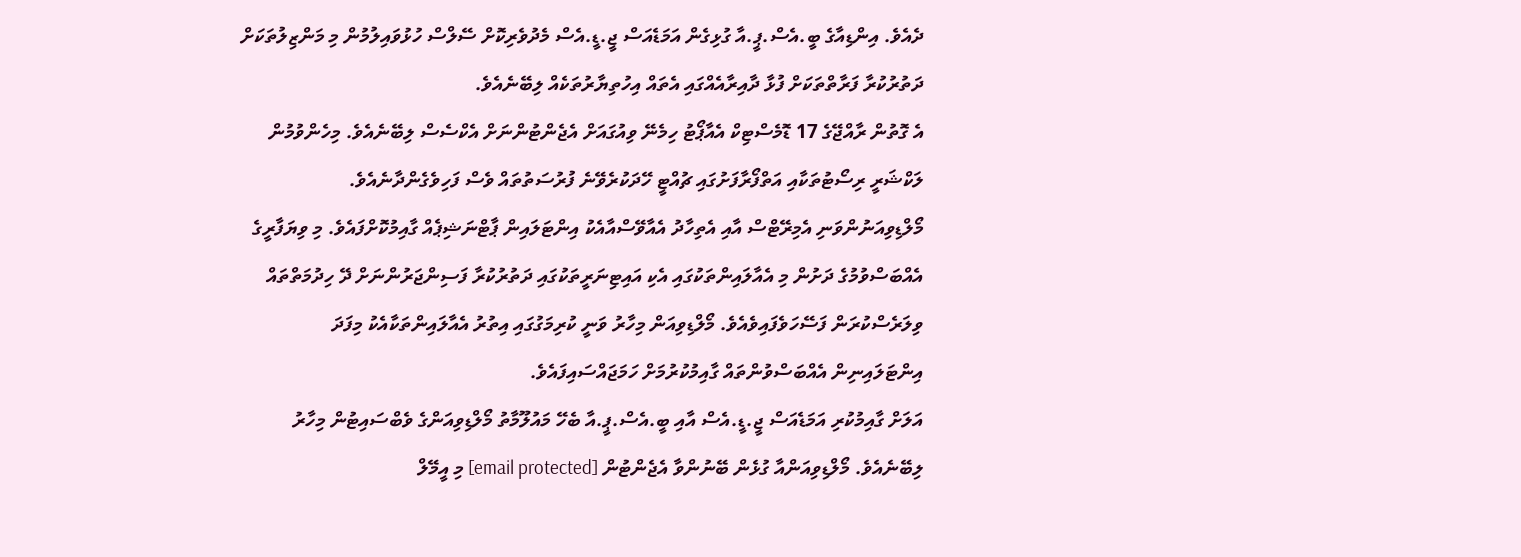ދެއެވެ. އިންޑިއާގެ ބީ.އެސް.ޕީ.އާ ގުޅިގެން އަމަޑެއަސް ޖީ.ޑީ.އެސް މެދުވެރިކޮށް ސޭލްސް ހުޅުވައިލުމުން މި މަންޒިލުތަކަށް ދަތުރުކުރާ ފަރާތްތަކަށް ފުޅާ ދާއިރާއެއްގައި އެތައް އިހުތިޔާރުތަކެއް ލިބޭނެއެވެ.
އެ ގޮތުން ރާއްޖޭގެ 17 ޑޮމެސްޓިކް އެއާޕޯޓު ހިމެނޭ ވިއުގައަށް އެޖެންޓުންނަށް އެކްސެސް ލިބޭނެއެވެ. މިހެންވުމުން ލަކްޝަރީ ރިސޯޓުތަކާއި އަތްފޯރާފަށުގައި ޗުއްޓީ ހޭދަކުރެވޭނެ ފުރުސަތުތައް ވެސް ފަހިވެގެންދާނެއެވެ.
މޯލްޑިވިއަނުންވަނި އެމިރޭޓްސް އާއި އެތިހާދު އެއާވޭސްއާއެކު އިންޓަލައިން ޕާޓްނަޝިޕެއް ގާއިމުކޮށްފައެވެ. މި ވިޔަފާރީގެ އެއްބަސްވުމުގެ ދަށުން މި އެއާލައިންތަކުގައި އެކި އައިޓިނަރީތަކުގައި ދަތުރުކުރާ ފަސިންޖަރުންނަށް ދޭ ހިދުމަތްތައް ވިލަރެސްކުރަން ފަސޭހަވެފައިވެއެވެ. މޯލްޑިވިއަން މިހާރު ވަނީ ކުރިމަގުގައި އިތުރު އެއާލައިންތަކާއެކު މިފަދަ އިންޓަލައިނިން އެއްބަސްވުންތައް ގާއިމުކުރުމަށް ހަމަޖައްސައިފައެވެ.
އަލަށް ގާއިމުކުރި އަމަޑެއަސް ޖީ.ޑީ.އެސް އާއި ބީ.އެސް.ޕީ.އާ ބެހޭ މައުލޫމާތު މޯލްޑިވިއަންގެ ވެބްސައިޓުން މިހާރު ލިބޭނެއެވެ. މޯލްޑިވިއަންއާ ގުޅެން ބޭނުންވާ އެޖެންޓުން [email protected] މި އީމޭލް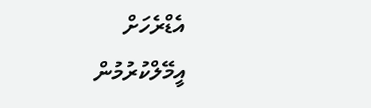އެޑްރެހަށް އީމޭލްކުރުމުން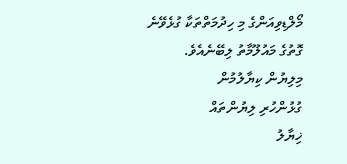މޯލްޑިވިއަންގެ މި ހިދުމަތްތަކާ ގުޅެވޭނެ ގޮތުގެ މައުލޫމާތު ލިބޭނެއެވެ.
މިލިޔުން ކިޔާލުމުން
ގުޅުންހުރި ލިޔުންތައް
ޚިޔާލު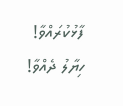ފާޅުކުރައްވާ!
ހިޔާލު ދެއްވާ!